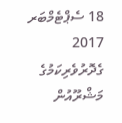18 ސެޕްޓެމްބަރ 2017
ގެދޮރުވެރިކަމުގެ މަޝްރޫއުން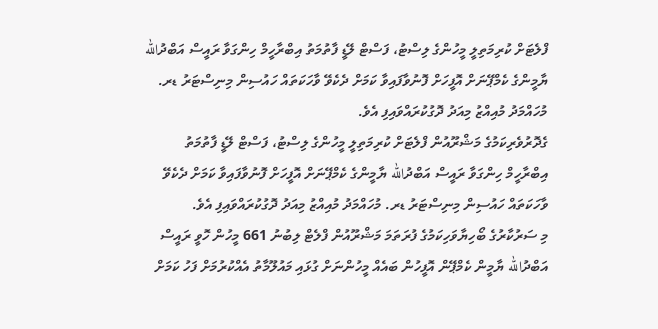ފްލެޓަށް ކުރިމަތިލީ މީހުންގެ ލިސްޓު، ފަސްޓް ލޭޑީ ފާތުމަތު އިބްރާހީމް ހިންގަވާ ރައީސް އަބްދުالله ޔާމީންގެ ކެމްޕޭނަށް އޮފީހަށް ފޮނުވާފައިވާ ކަމަށް ދެކެވޭ ވާހަކަތައް ހައުސިން މިނިސްޓަރު ޑރ. މުހައްމަދު މުއިއްޒު މިއަދު ދޮގުކުރައްވައިފި އެވެ.
ގެދޮރުވެރިކަމުގެ މަޝްރޫއުން ފްލެޓަށް ކުރިމަތިލީ މީހުންގެ ލިސްޓު، ފަސްޓް ލޭޑީ ފާތުމަތު އިބްރާހީމް ހިންގަވާ ރައީސް އަބްދުالله ޔާމީންގެ ކެމްޕޭނަށް އޮފީހަށް ފޮނުވާފައިވާ ކަމަށް ދެކެވޭ ވާހަކަތައް ހައުސިން މިނިސްޓަރު ޑރ. މުހައްމަދު މުއިއްޒު މިއަދު ދޮގުކުރައްވައިފި އެވެ.
މި ސަރުކާރުގެ ބޯހިޔާވަހިކަމުގެ ފުރަތަމަ މަޝްރޫއުން ފްލެޓް ލިބުނު 661 މީހުން ހޮވީ ރައީސް އަބްދުالله ޔާމީން ކެމްޕޭން އޮފީހުން ބައެއް މީހުންނަށް ގުޅައި މައުލޫމާތު އެއްކުރުމަށް ފަހު ކަމަށް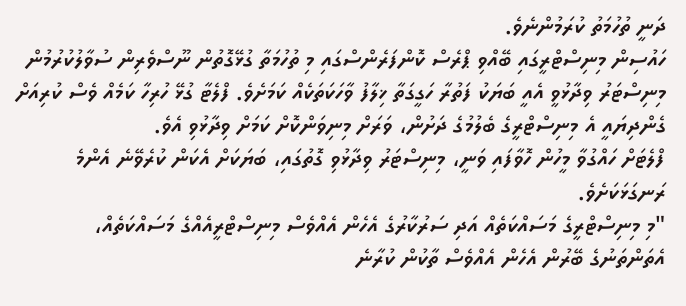ދަނީ ތުހުމަތު ކުރަމުންނެވެ.
ހައުސިން މިނިސްޓްރީގައި ބޭއްވި ޕްރެސް ކޮންފަރެންސްގައި މި ތުހުމަތާ ގުޅޭގޮތުން ނޫސްވެރިން ސުވާލުކުރުމުން މިނިސްޓަރު ވިދާޅުވީ އެއީ ބަޔަކު ފަތުރާ ހަގީގަތާ ޚިލާފު ވާހަކަތަކެއް ކަމަށެވެ. ފްލެޓާ ގުޅޭ ހުރިހާ ކަމެއް ވެސް ކުރިއަށް ގެންދިޔައީ އެ މިނިސްޓްރީގެ ބެލުމުގެ ދަށުން، ވަރަށް މިނިވަންކޮށް ކަމަށް ވިދާޅުވި އެވެ.
ފްލެޓަށް ހައްގުވާ މީހުން ހޮވާފައި ވަނީ، މިނިސްޓަރު ވިދާޅުވި ގޮތުގައި، ބަޔަކަށް އެކަން ކުރެވޭނެ އެންމެ ރަނގަޅަކަށެވެ.
"މި މިނިސްޓްރީގެ މަސައްކަތެއް އަދި ސަރުކާރުގެ އެހެން އެއްވެސް މިނިސްޓްރީއެއްގެ މަސައްކަތެއް، އެތަންތަނުގެ ބޭރުން އެހެން އެއްވެސް ތާކުން ކުރާނެ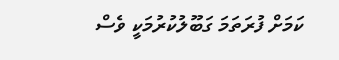ކަމަށް ފުރަތަމަ ގަބޫލުކުރުމަކީ ވެސް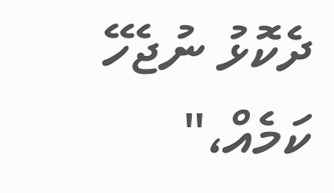ދެކޮޅު ނުޖެހޭ ކަމެއް،"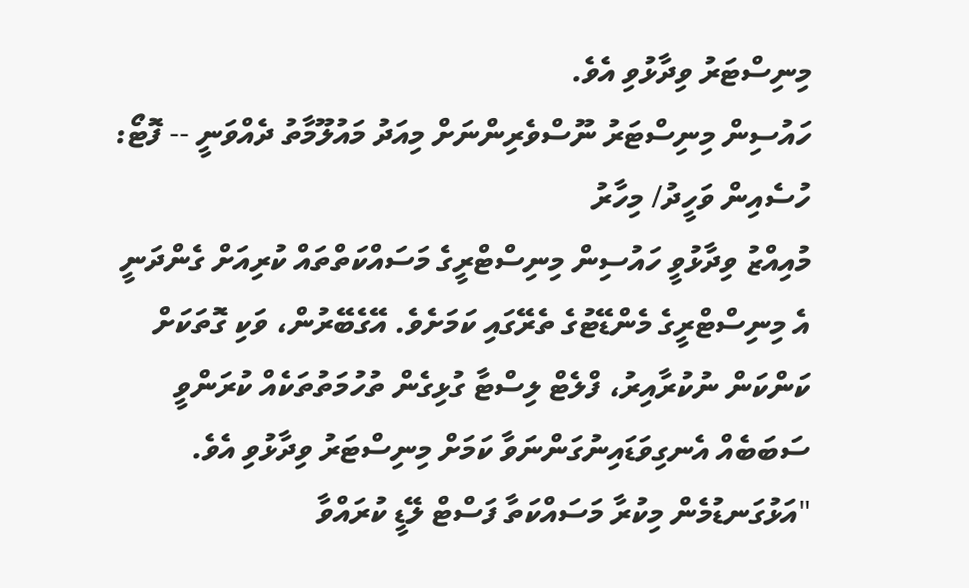މިނިސްޓަރު ވިދާޅުވި އެވެ.
ހައުސިން މިނިސްޓަރު ނޫސްވެރިންނަށް މިއަދު މައުލޫމާތު ދެއްވަނީ -- ފޮޓޯ: ހުސެއިން ވަހީދު/ މިހާރު
މުއިއްޒު ވިދާޅުވީ ހައުސިން މިނިސްޓްރީގެ މަސައްކަތްތައް ކުރިއަށް ގެންދަނީ އެ މިނިސްޓްރީގެ މެންޑޭޓުގެ ތެރޭގައި ކަމަށެވެ. އޭގެބޭރުން، ވަކި ގޮތަކަށް ކަންކަން ނުކުރާއިރު، ފްލެޓް ލިސްޓާ ގުޅިގެން ތުހުމަތުތަކެއް ކުރަންވީ ސަބަބެއް އެނގިވަޑައިނުގަންނަވާ ކަމަށް މިނިސްޓަރު ވިދާޅުވި އެވެ.
"އަޅުގަނޑުމެން މިކުރާ މަސައްކަތާ ފަސްޓް ލޭޑީ ކުރައްވާ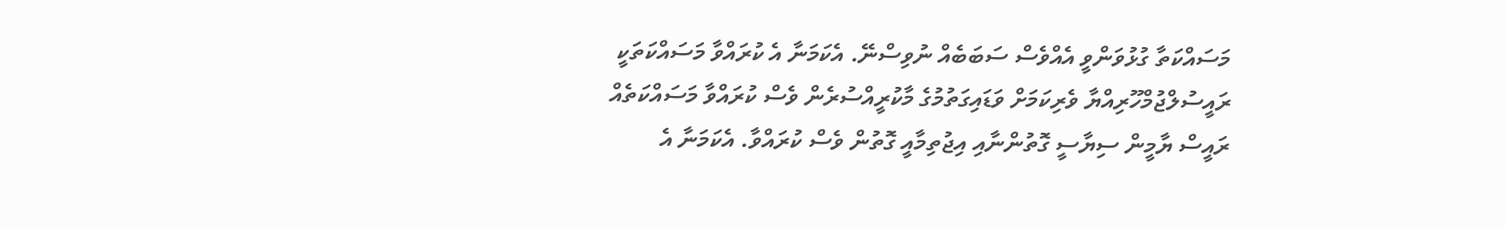މަސައްކަތާ ގުޅުވަންވީ އެއްވެސް ސަބަބެއް ނުވިސްނޭ. އެކަމަނާ އެ ކުރައްވާ މަސައްކަތަކީ ރައީސުލްޖުމްހޫރިއްޔާ ވެރިކަމަށް ވަޑައިގަތުމުގެ މާކުރީއްސުރެން ވެސް ކުރައްވާ މަސައްކަތެއް ރައީސް ޔާމީން ސިޔާސީ ގޮތުންނާއި އިޖުތިމާއީ ގޮތުން ވެސް ކުރައްވާ. އެކަމަނާ އެ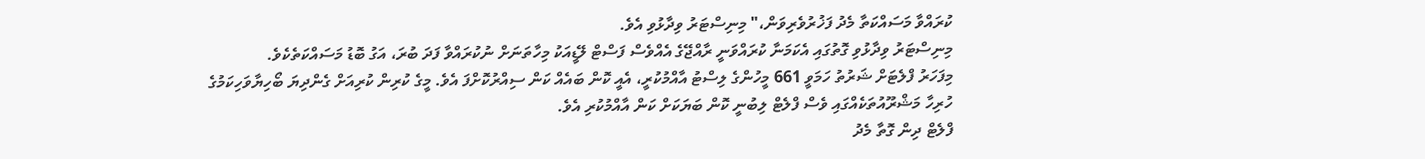ކުރައްވާ މަސައްކަތާ މެދު ފަޚުރުވެރިވަން،" މިނިސްޓަރު ވިދާޅުވި އެވެ.
މިނިސްޓަރު ވިދާޅުވި ގޮތުގައި އެކަމަނާ ކުރައްވަނީ ރާއްޖޭގެ އެއްވެސް ފަސްޓް ލޭޑީއަކު މިހާތަނަށް ނުކުރައްވާ ފަދަ ބުރަ، އަގު ބޮޑު މަސައްކަތެކެވެ.
މިފަހަރު ފްލެޓަށް ޝަރުތު ހަމަވީ 661 މީހުންގެ ލިސްޓު އާއްމުކުރީ، އެއީ ކޮން ބައެއް ކަން ސިއްރުކޮށްފަ އެވެ. މީގެ ކުރިން ކުރިއަށް ގެންދިޔަ ބޯހިޔާވަހިކަމުގެ ހުރިހާ މަޝްރޫއުތަކެއްގައި ވެސް ފްލެޓް ލިބުނީ ކޮން ބަޔަކަށް ކަން އާއްމުކުރި އެވެ.
ފްލެޓް ދިން ގޮތާ މެދު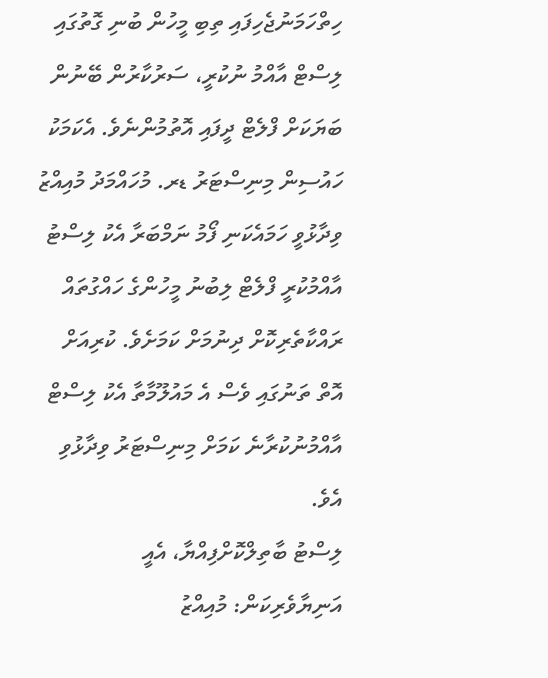ހިތްހަމަނުޖެހިފައި ތިބި މީހުން ބުނި ގޮތުގައި ލިސްޓް އާއްމު ނުކުރީ، ސަރުކާރުން ބޭނުން ބަޔަކަށް ފްލެޓް ދީފައި އޮތުމުންނެވެ. އެކަމަކު ހައުސިން މިނިސްޓަރު ޑރ. މުހައްމަދު މުއިއްޒު ވިދާޅުވީ ހަމައެކަނި ފޯމު ނަމްބަރާ އެކު ލިސްޓު އާއްމުކުރީ ފްލެޓް ލިބުނު މީހުންގެ ހައްގުތައް ރައްކާތެރިކޮށް ދިނުމަށް ކަމަށެވެ. ކުރިއަށް އޮތް ތަނުގައި ވެސް އެ މައުލޫމާތާ އެކު ލިސްޓް އާއްމުނުކުރާނެ ކަމަށް މިނިސްޓަރު ވިދާޅުވި އެވެ.
ލިސްޓު ބާތިލްކޮށްފިއްޔާ، އެއީ އަނިޔާވެރިކަން: މުއިއްޒު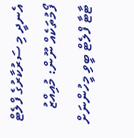އެނދީ މި ސަރުކާރުގެ ފްލެޓް ފޯމުތަކެއް ނޫން: މުއިއްޒު
ޓާޓާ ފްލެޓް ބީވި މީހުންނަށް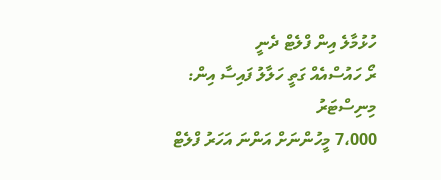ހުޅުމާލެ އިން ފްލެޓް ދެނީ
ރޯ ހައުސްއެއް ގަތީ ހަލާލު ފައިސާ އިން: މިނިސްޓަރު
7،000 މީހުންނަށް އަންނަ އަހަރު ފްލެޓް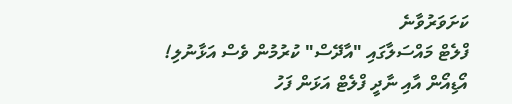ކަށަވަރުވާނެ
ފްލެޓް މައްސަލާގައި "އާދޭސް" ކުރުމުން ވެސް އަޅާނުލި!
އޯޑިއޯން އާއި ނާދީ ފްލެޓް އަޅަން ފަހު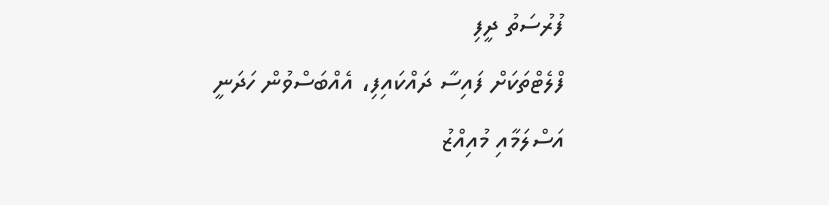ފުރުސަތު ދީފި
ފްލެޓްތަކަށް ފައިސާ ދައްކައިފި، އެއްބަސްވުން ހަދަނީ
އަސްލަމާއި މުއިއްޒު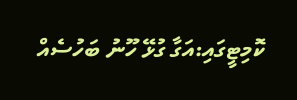ކޮމިޓީގައި:އަގާ ގުޅޭ ހޫނު ބަހުސެއް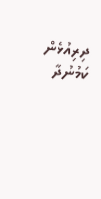ދިރިއުޅެން ކަމުނުދާ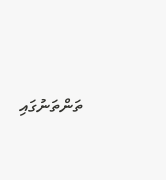ތަންތަނުގައި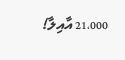21،000 އާއިލާ!